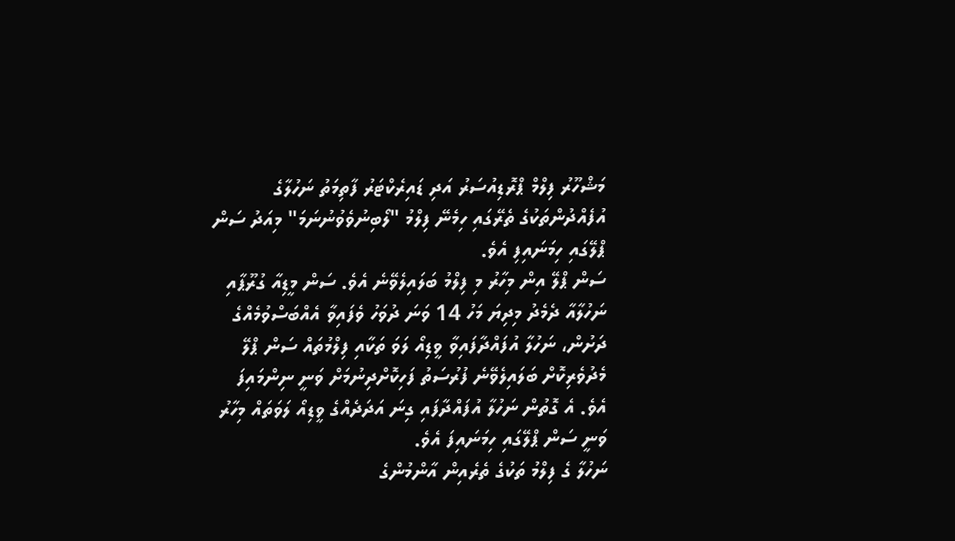މަޝްހޫރު ފިލްމް ޕްރޮޑިއުސަރު އަދި ޑައިރެކްޓަރު ފާތިމަތު ނަހުލާގެ އުފެއްދުންތަކުގެ ތެރޭގައި ހިމެނޭ ފިލްމު "ލޯބިނުވެވުނުނަމަ" މިއަދު ސަން ޕްލޭގައި ހިމަނައިފި އެވެ.
ސަން ޕްލޭ އިން މިހާރު މި ފިލްމު ބަލައިލެވޭނެ އެވެ. ސަން މީޑިއާ ގުރޫޕާއި ނަހުލާއާ ދެމެދު މިދިޔަ މަހު 14 ވަނަ ދުވަހު ވެފައިވާ އެއްބަސްވުމެއްގެ ދަށުން، ނަހުލާ އުފައްދާފައިވާ ވީޑިއޯ ލަވަ ތަކާއި ފިލްމުތައް ސަން ޕްލޭ މެދުވެރިކޮށް ބަލައިލެވޭނެ ފުރުސަތު ފަހިކޮށްދިނުމަށް ވަނީ ނިންމައިފަ އެވެ. އެ ގޮތުން ނަހުލާ އުފައްދާފައި ގިނަ އަދަދެއްގެ ވީޑިއޯ ލަވަތައް މިހާރު ވަނީ ސަން ޕްލޭގައި ހިމަނައިފަ އެވެ.
ނަހުލާ ގެ ފިލްމު ތަކުގެ ތެރެއިން އާންމުންގެ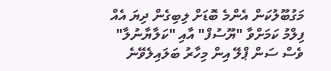މަގުބޫލުކަން އެންމެ ބޮޑަށް ލިބިގެން ދިޔަ އެއް ފިލްމު ކަމަށްވާ "ޔޫސުފް" އާއި "ކަލާޔާނުލާ" ވެސް ސަން ޕްލޭ އިން މިހާރު ބަލައިލެވޭނެ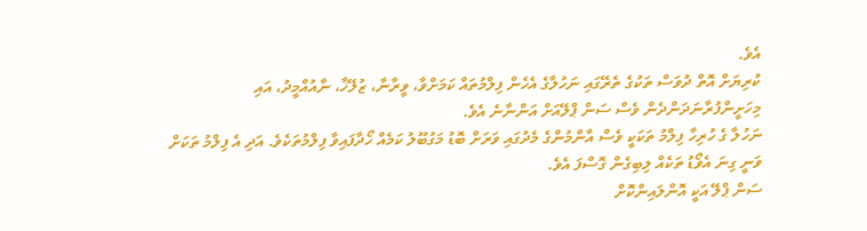އެވެ.
ކުރިޔަށް އޮތް ދުވަސް ތަކުގެ ތެރޭގައި ނަހުލާގެ އެހެން ފިލްމުތައް ކަމަށްވާ، ވީރާނާ، ޒުލޭޚާ، ނާއުއްމީދު، އައި މިހަށީންފުރާނަދަންދެން ވެސް ސަން ޕްލޭއަށް އަންނާނެ އެވެ.
ނަހުލާ ގެ ހުރިހާ ފިލްމު ތަކަކީ ވެސް އާންމުންގެ މެދުގައި ވަރަށް ބޮޑު މަގުބޫލު ކަމެއް ހޯދާފައިވާ ފިލްމުތަކެވެ. އަދި އެ ފިލްމު ތަކަށް ވަނީ ގިނަ އެވޯޑު ތަކެއް ލިބިގެން ގޮސްފަ އެވެ.
ސަން ޕްލޭ އަކީ އޮންލައިންކޮށް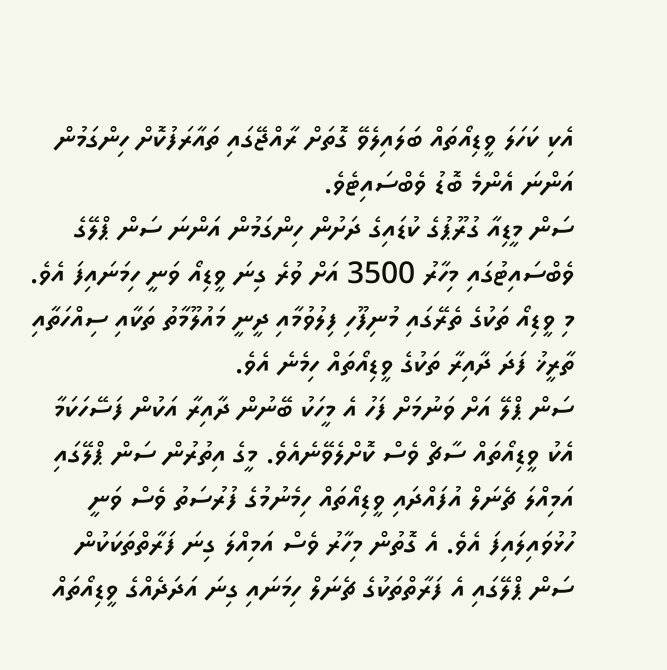އެކި ކަހަލަ ވީޑިއޯތައް ބަލައިލެވޭ ގޮތަށް ރާއްޖޭގައި ތައާރަފުކޮށް ހިންގަމުން އަންނަ އެންމެ ބޮޑު ވެބްސައިޓެވެ.
ސަން މީޑިއާ ގުރޫޕުގެ ކުޑައިގެ ދަށުން ހިންގަމުން އަންނަ ސަން ޕްލޭގެ ވެބްސައިޓުގައި މިހާރު 3500 އަށް ވުރެ ގިނަ ވީޑިއޯ ވަނީ ހިމަނައިފަ އެވެ. މި ވީޑިއޯ ތަކުގެ ތެރޭގައި މުނިފޫހި ފިލުވުމާއި ދީނީ މައުލޫމާތު ތަކާއި ސިއްހަތާއި ތާރީޚު ފަދަ ދާއިރާ ތަކުގެ ވީޑިއޯތައް ހިމެނެ އެވެ.
ސަން ޕްލޭ އަށް ވަނުމަށް ފަހު އެ މީހަކު ބޭނުން ދާއިރާ އަކުން ފަސޭހަކަމާ އެކު ވީޑިއޯތައް ސާޗް ވެސް ކޮށްލެވޭނެއެވެ. މީގެ އިތުރުން ސަން ޕްލޭގައި އަމިއްލަ ޗެނަލް އުފައްދައި ވީޑިއޯތައް ހިމެނުމުގެ ފުރުސަތު ވެސް ވަނީ ހުޅުވައިލައިފަ އެވެ. އެ ގޮތުން މިހާރު ވެސް އަމިއްލަ ގިނަ ފަރާތްތަކަކުން ސަން ޕްލޭގައި އެ ފަރާތްތަކުގެ ޗެނަލް ހިމަނައި ގިނަ އަދަދެއްގެ ވީޑިއޯތައް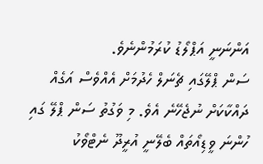އަންނަނީ އަޕްލޯޑު ކުރަމުންނެވެ.
ސަން ޕްލޭގައި ޗެނަލް ހެދުމަށް އެއްވެސް އަގެއް ދައްކާކަށް ނުޖެހޭނެ އެވެ. މި ވަގުތު ސަން ޕްލޭ ގައި ހުންނަ ވީޑިއޯތައް ބެލޭނީ އުރީދޫ ނެޓްވޯކު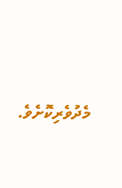މެދުވެރިކޮށެވެ.